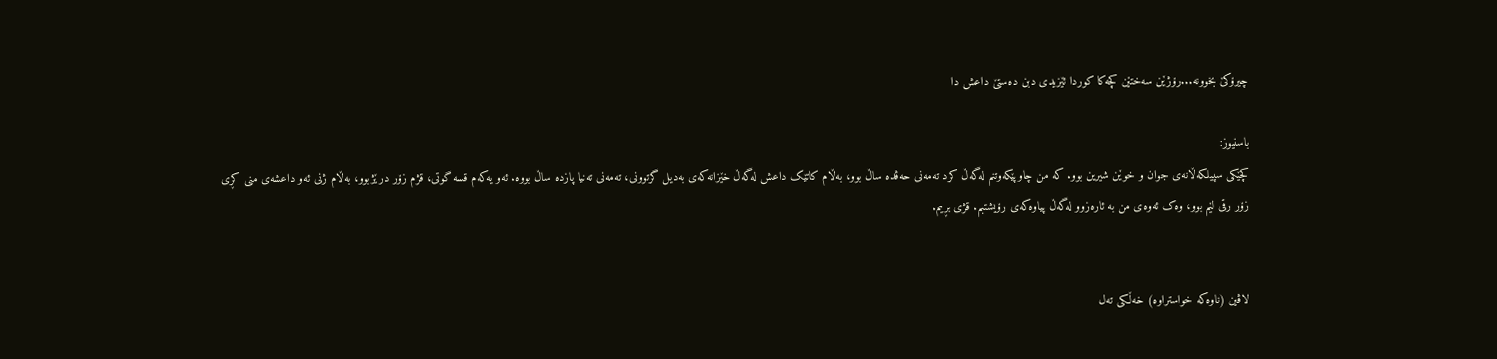چيرۆكێ بخوونه‌...رۆژێن سەختێن کچه‌كا کوردا ئێزيدی دبن ده‌ستێ داعش دا

باسنيوز:
کچێکی سپیلکەڵانەی جوان و خوێن شیرین بوو. کە من چاوپێکەوتنم لەگەڵ کرد تەمەنی حەڤدە ساڵ بوو، بەڵام کاتێک داعش لەگەڵ خێزانەکەی بەدیل گرتوونی، تەمەنی تەنیا پازدە ساڵ بووە. ئەو یەکەم قسە گوتی، قژم زۆر درێژبوو، بەڵام ژنی ئەو داعشەی منی کڕی زۆر رقی لێم بوو، وەک ئەوەی من بە ئارەزوو لەگەڵ پیاوەکەی رۆیشتبم. قژی بڕیم.


لاڤین (ناوەکە خواستراوە) خەڵکی تەل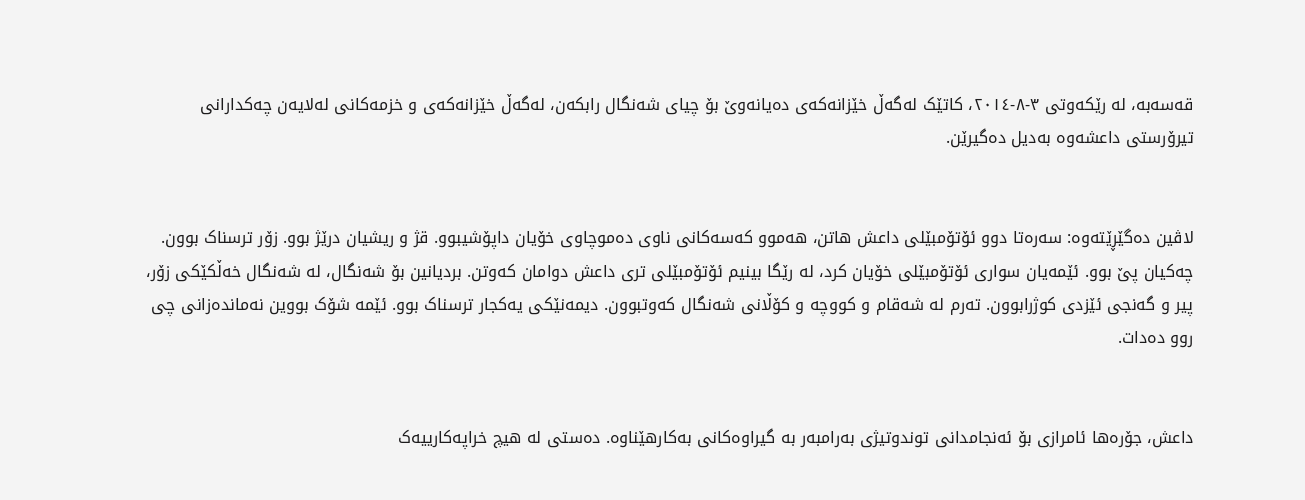قەسەبە، لە رێکەوتی ٣-٨-٢٠١٤، کاتێک لەگەڵ خێزانەکەی دەیانەوێ بۆ چیای شەنگال رابکەن، لەگەڵ خێزانەکەی و خزمەکانی لەلایەن چەکدارانی تیرۆرستی داعشەوە بەدیل دەگیرێن.


لاڤین دەگێڕێتەوە: سەرەتا دوو ئۆتۆمبێلی داعش هاتن، هەموو کەسەکانی ناوی دەموچاوی خۆیان داپۆشیبوو. قژ و ریشیان درێژ بوو. زۆر ترسناک بوون. چەکیان پێ بوو. ئێمەیان سواری ئۆتۆمبێلی خۆیان کرد، لە رێگا بینیم ئۆتۆمبێلی تری داعش دوامان کەوتن. بردیانین بۆ شەنگال، لە شەنگال خەڵکێكی زۆر، پیر و گەنجی ئێزدی کوژرابوون. تەرم لە شەقام و کووچە و کۆڵانی شەنگال کەوتبوون. دیمەنێکی یەکجار ترسناک بوو. ئێمە شۆک بووین نەماندەزانی چی روو دەدات.


داعش، جۆرەها ئامرازی بۆ ئەنجامدانی توندوتیژی بەرامبەر بە گیراوەکانی بەکارهێناوە. دەستی لە هیچ خراپەکارییەک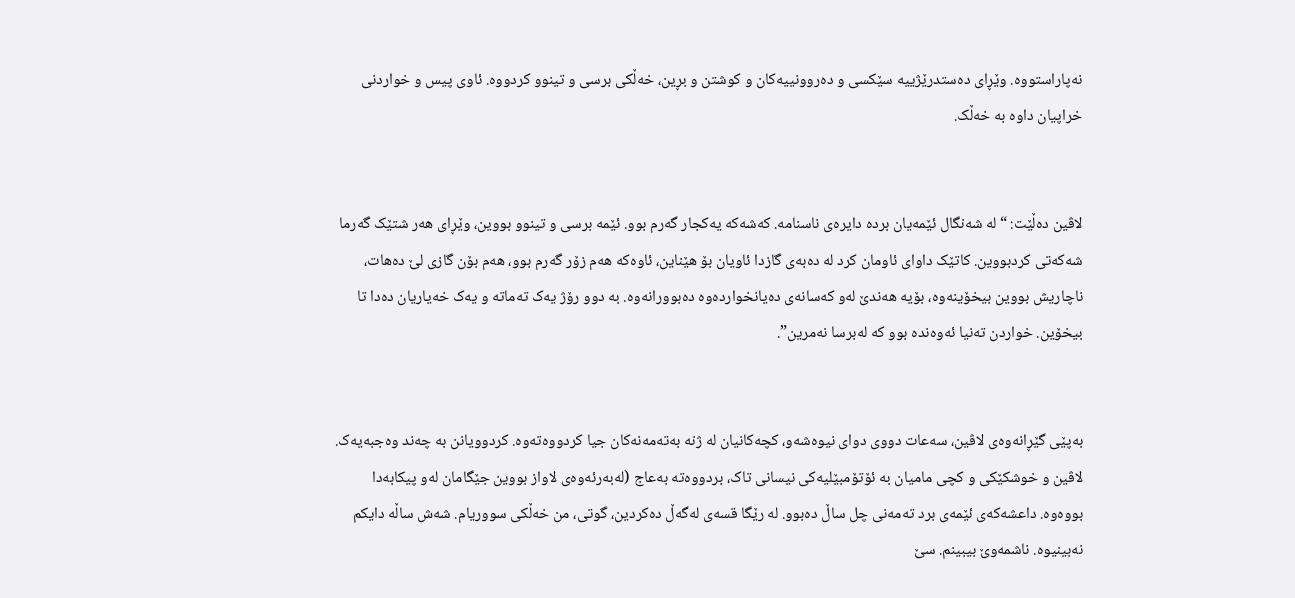نەپاراستووە. وێڕای دەستدرێژییە سێکسی و دەروونییەکان و کوشتن و بڕین، خەڵکی برسی و تینوو کردووە. ئاوی پیس و خواردنی خراپیان داوە بە خەڵک.


لاڤین دەڵێت: “لە شەنگال ئێمەیان بردە دایرەی ناسنامە. کەشەکە یەکجار گەرم بوو. ئێمە برسی و تینوو بووین، وێڕای هەر شتێک گەرما شەکەتی کردبووین. کاتێک داوای ئاومان کرد لە دەبەی گازدا ئاویان بۆ هێناین، ئاوەکە هەم زۆر گەرم بوو، هەم بۆن گازی لێ دەهات، ناچاریش بووین بیخۆینەوە، بۆیە هەندێ لەو کەسانەی دەیانخواردەوە دەبوورانەوە. بە دوو رۆژ یەک تەماتە و یەک خەیاریان دەدا تا بیخۆین. خواردن تەنیا ئەوەندە بوو کە لەبرسا نەمرین”.


بەپێی گێڕانەوەی لاڤین، سەعات دووی دوای نیوەشەو، کچەکانیان لە ژنە بەتەمەنەکان جیا کردووەتەوە. کردوویانن بە چەند وەجبەیەک. لاڤین و خوشکێکی و کچی مامیان بە ئۆتۆمبێلیەکی نیسانی تاک، بردووەتە بەعاج (لەبەرئەوەی لاواز بووین جێگامان لەو پیکابەدا بووەوە. داعشەکەی ئێمەی برد تەمەنی چل ساڵ دەبوو. لە رێگا قسەی لەگەڵ دەکردین، گوتی، من خەڵکی سووریام. شەش ساڵە دایکم نەبینیوە. ناشمەوێ بیبینم. سێ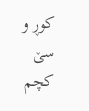کوڕ و سێ کچم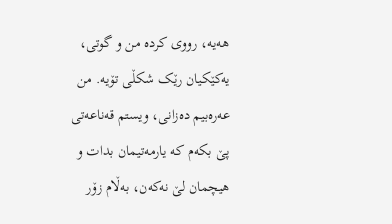هەیە، رووی کردە من و گوتی، یەکێکیان رێک شکڵی تۆیە. من عەرەبیم دەزانی، ویستم قەناعەتی پێ بکەم کە یارمەتیمان بدات و هیچمان لێ نەکەن، بەڵام زۆر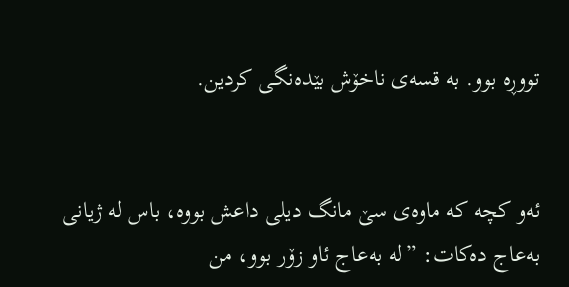تووڕە بوو. بە قسەی ناخۆش بێدەنگی کردین.


ئەو کچە کە ماوەی سێ مانگ دیلی داعش بووە، باس لە ژیانی بەعاج دەکات: ”لە بەعاج ئاو زۆر بوو، من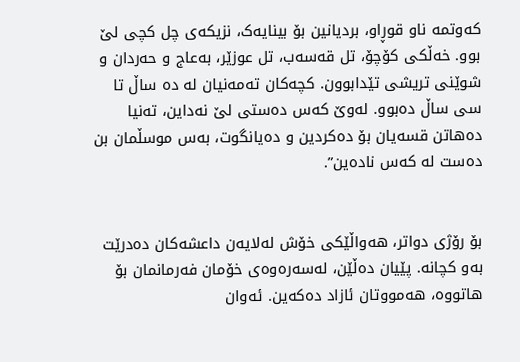کەوتمە ناو قوڕاو، بردیانین بۆ بینایەک، نزیکەی چل کچی لێ بوو. خەڵکی کۆچۆ، تل قەسەب، تل عوزێر، بەعاج و حەردان و شوێنی تریشی تێدابوون. کچەکان تەمەنیان لە دە ساڵ تا سی ساڵ دەبوو. لەوێ کەس دەستی لێ نەداین، تەنیا دەهاتن قسەیان بۆ دەکردین و دەیانگوت، بەس موسڵمان بن دەست لە کەس نادەین”.


بۆ رۆژی دواتر، هەواڵێکی خۆش لەلایەن داعشەکان دەدرێت بەو کچانە. پێیان دەڵێن، لەسەرەوەی خۆمان فەرمانمان بۆ هاتووە، هەمووتان ئازاد دەکەین. ئەوان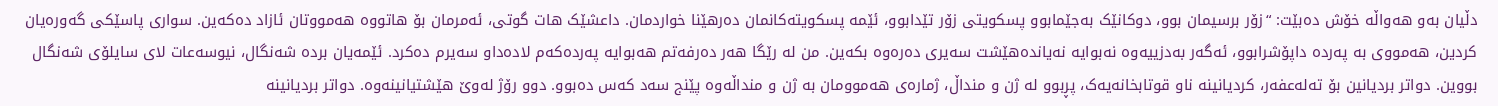دڵیان بەو هەواڵە خۆش دەبێت: “زۆر برسیمان بوو، دوکانێک بەجێمابوو پسکویتی زۆر تێدابوو، ئێمە پسکویتەکانمان دەرهێنا خواردمان. داعشێک هات گوتی، ئەمرمان بۆ هاتووە هەمووتان ئازاد دەکەین. سواری پاسێکی گەورەیان کردین، هەمووی بە پەردە داپۆشرابوو، ئەگەر بەدزییەوە نەبوایە نەیاندەهێشت سەیری دەرەوە بکەین. من لە رێگا هەر دەرفەتم هەبوایە پەردەکەم لادەداو سەیرم دەکرد. ئێمەیان بردە شەنگال، نیوسەعات لای سایلۆی شەنگال بووین. دواتر بردیانین بۆ تەلەعفەر، کردیانینە ناو قوتابخانەیەک، پڕبوو لە ژن و منداڵ، ژمارەی هەموومان بە ژن و منداڵەوە پێنج سەد کەس دەبوو. دوو رۆژ لەوێ هێشتیانینەوە. دواتر بردیانینە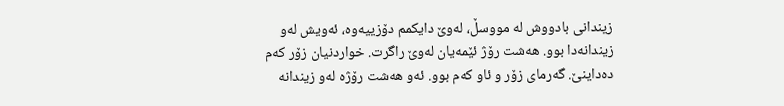زیندانی بادووش لە مووسڵ، لەوێ دایکمم دۆزییەوە، ئەویش لەو زیندانەدا بوو. هەشت رۆژ ئێمەیان لەوێ راگرت. خواردنیان زۆر کەم دەداینێ. گەرمای زۆر و ئاو کەم بوو. ئەو هەشت رۆژە لەو زیندانە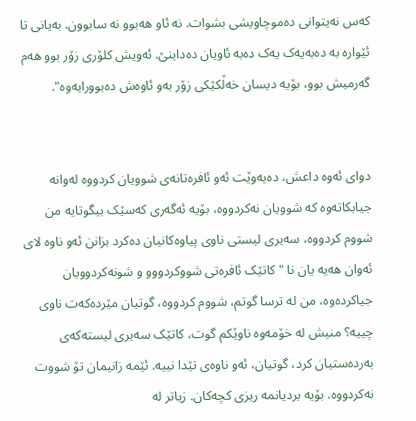کەس نەیتوانی دەموچاویشی بشوات. نە ئاو هەبوو نە سابوون. بەیانی تا ئێوارە بە دەبەیەک یەک دەبە ئاویان دەداینێ. ئەویش کلۆری زۆر بوو هەم گەرمیش بوو، بۆیە دیسان خەڵکێکی زۆر بەو ئاوەش دەبوورایەوە".


دوای ئەوە داعش، دەیەوێت ئەو ئافرەتانەی شوویان کردووە لەوانە جیابکاتەوە کە شوویان نەکردووە، بۆیە ئەگەری کەسێک بیگوتایە من شووم کردووە، سەیری لیستی ناوی پیاوەکانیان دەکرد بزانن ئەو ناوە لای ئەوان هەیە یان نا "کاتێک ئافرەتی شووکردووو و شونەکردوویان جیاکردەوە، من لە ترسا گوتم، شووم کردووە، گوتیان مێردەکەت ناوی چییە؟ منیش لە خۆمەوە ناوێکم گوت، کاتێک سەیری لیستەکەی بەردەستیان کرد، گوتیان، ئەو ناوەی تێدا نییە. ئێمە زانیمان تۆ شووت نەکردووە. بۆیە بردیانمە ریزی کچەکان. زیاتر لە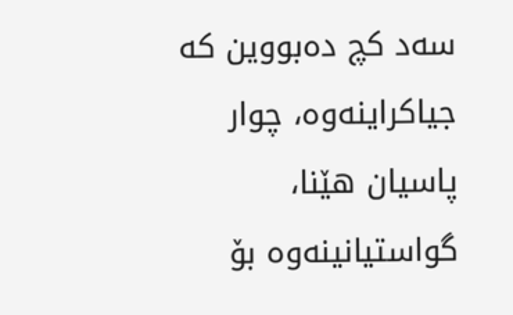سەد کچ دەبووین کە جیاکراینەوە، چوار پاسیان هێنا، گواستیانینەوە بۆ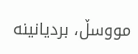مووسڵ، بردیانینە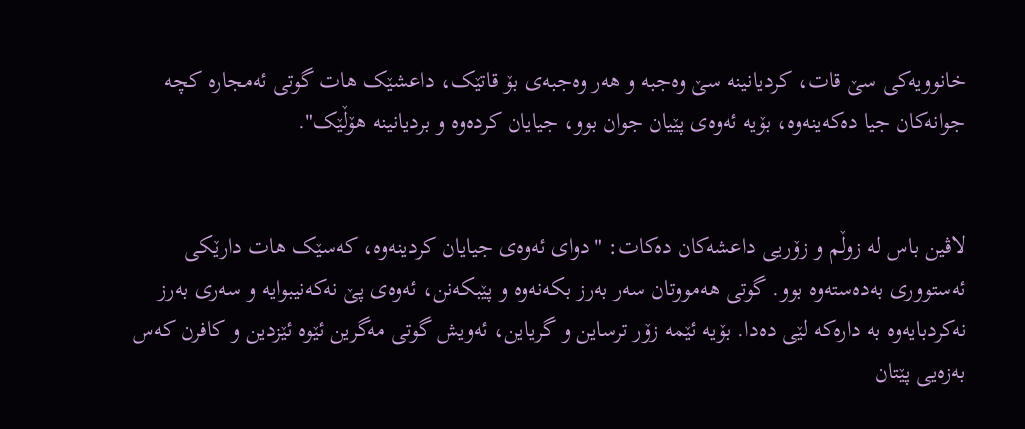خانوویەکی سێ قات، کردیانینە سێ وەجبە و هەر وەجبەی بۆ قاتێک، داعشێک هات گوتی ئەمجارە کچە جوانەکان جیا دەکەینەوە، بۆیە ئەوەی پێیان جوان بوو، جیایان کردەوە و بردیانینە هۆڵێک".


لاڤین باس لە زوڵم و زۆریی داعشەکان دەکات: "دوای ئەوەی جیایان کردینەوە، کەسێک هات دارێکی ئەستووری بەدەستەوە بوو. گوتی هەمووتان سەر بەرز بکەنەوە و پێبکەنن، ئەوەی پێ نەکەنیبوایە و سەری بەرز نەکردبایەوە بە دارەکە لێی دەدا. بۆیە ئێمە زۆر ترساین و گریاین، ئەویش گوتی مەگرین ئێوە ئێزدین و کافرن کەس بەزەیی پێتان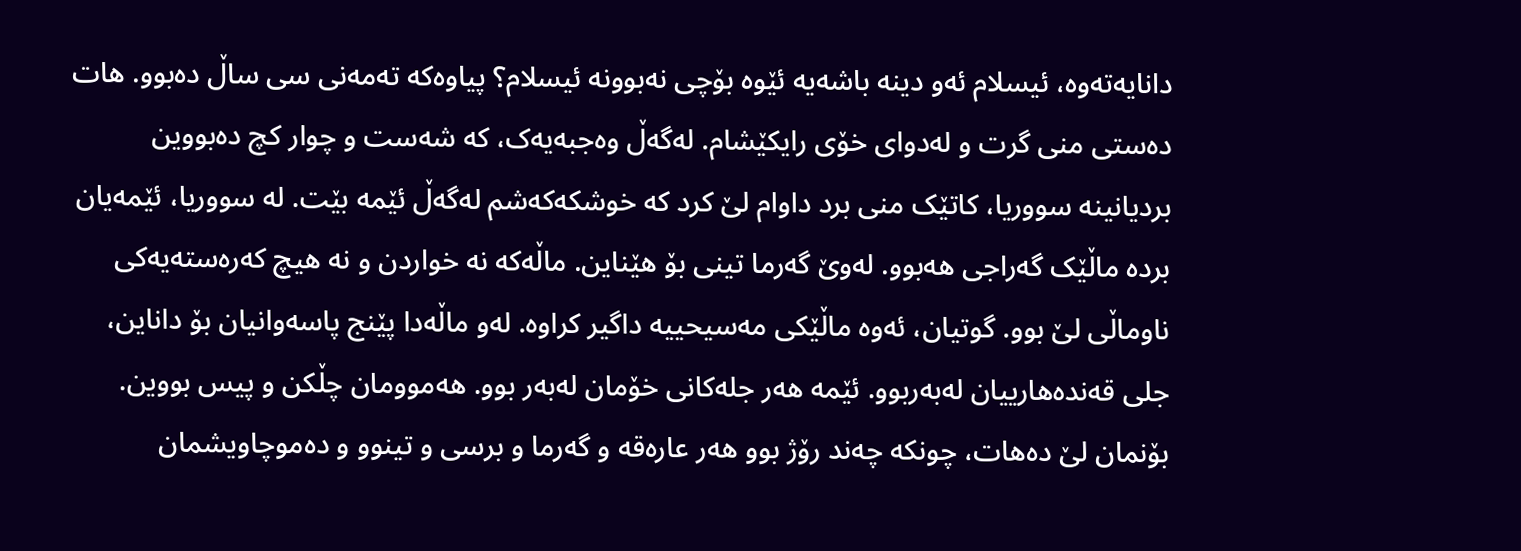دانایەتەوە، ئیسلام ئەو دینە باشەیە ئێوە بۆچی نەبوونە ئیسلام؟ پیاوەکە تەمەنی سی ساڵ دەبوو. هات دەستی منی گرت و لەدوای خۆی رایکێشام. لەگەڵ وەجبەیەک، کە شەست و چوار کچ دەبووین بردیانینە سووریا، کاتێک منی برد داوام لێ کرد کە خوشکەکەشم لەگەڵ ئێمە بێت. لە سووریا، ئێمەیان بردە ماڵێک گەراجی هەبوو. لەوێ گەرما تینی بۆ هێناین. ماڵەکە نە خواردن و نە هیچ کەرەستەیەکی ناوماڵی لێ بوو. گوتیان، ئەوە ماڵێکی مەسیحییە داگیر کراوە. لەو ماڵەدا پێنج پاسەوانیان بۆ داناین، جلی قەندەهارییان لەبەربوو. ئێمە هەر جلەکانی خۆمان لەبەر بوو. هەموومان چڵکن و پیس بووین. بۆنمان لێ دەهات، چونکە چەند رۆژ بوو هەر عارەقە و گەرما و برسی و تینوو و دەموچاویشمان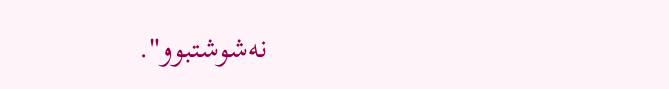نەشوشتبوو".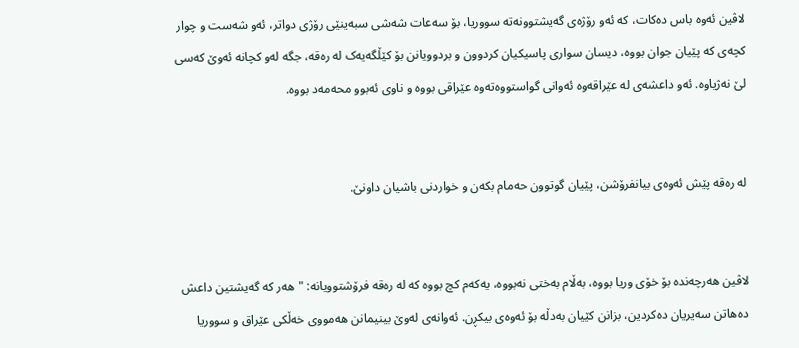لاڤین ئەوە باس دەکات، کە ئەو رۆژەی گەیشتوونەتە سووریا، بۆ سەعات شەشی سبەینێی رۆژی دواتر، ئەو شەست و چوار کچەی کە پێیان جوان بووە، دیسان سواری پاسیکیان کردوون و بردوویانن بۆ کێڵگەیەک لە رەقە، جگە لەو کچانە ئەوێ کەسی لێ نەژیاوە. ئەو داعشەی لە عێراقەوە ئەوانی گواستووەتەوە عێراقی بووە و ناوی ئەبوو محەمەد بووە.


لە رەقە پێش ئەوەی بیانفرۆشن، پێیان گوتوون حەمام بکەن و خواردنی باشیان داونێ.


لاڤین هەرچەندە بۆ خۆی وریا بووە، بەڵام بەختی نەبووە، یەکەم کچ بووە کە لە رەقە فرۆشتوویانە: "هەر کە گەیشتین داعش دەهاتن سەیریان دەکردین، بزانن کێیان بەدڵە بۆ ئەوەی بیکڕن. ئەوانەی لەوێ بینیمانن هەمووی خەڵکی عێراق و سووریا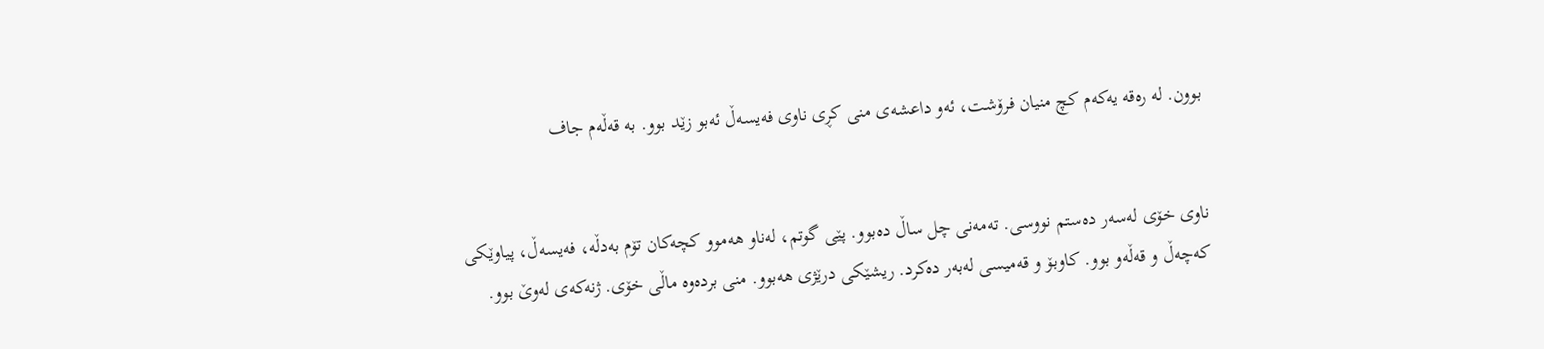بوون. لە رەقە یەکەم کچ منیان فرۆشت، ئەو داعشەی منی کڕی ناوی فەیسەڵ ئەبو زێد بوو. بە قەڵەم جاف


ناوی خۆی لەسەر دەستم نووسی. تەمەنی چل ساڵ دەبوو. پێی گوتم، لەناو هەموو کچەکان تۆم بەدڵە، فەیسەڵ، پیاوێکی کەچەڵ و قەڵەو بوو. کاوبۆ و قەمیسی لەبەر دەکرد. ریشێکی درێژی هەبوو. منی بردەوە ماڵی خۆی. ژنەکەی لەوێ بوو.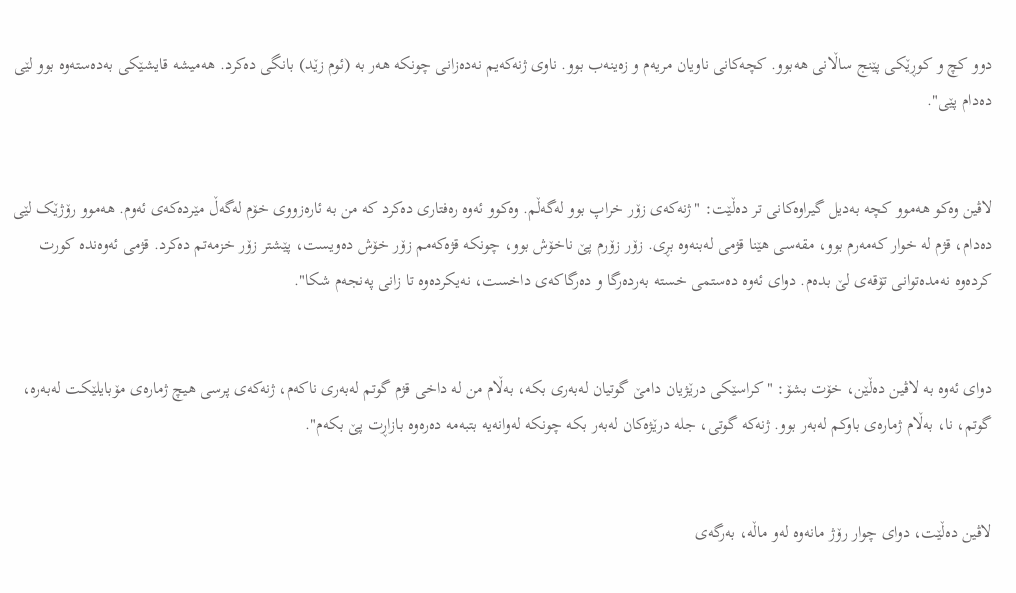دوو کچ و کوڕێکی پێنج ساڵانی هەبوو. کچەکانی ناویان مریەم و زەینەب بوو. ناوی ژنەکەیم نەدەزانی چونکە هەر بە (ئوم زێد) بانگی دەکرد. هەمیشە قایشێکی بەدەستەوە بوو لێی دەدام پێی".


لاڤین وەکو هەموو کچە بەدیل گیراوەکانی تر دەڵێت: "ژنەکەی زۆر خراپ بوو لەگەڵم. وەکوو ئەوە رەفتاری دەکرد کە من بە ئارەزووی خۆم لەگەڵ مێردەکەی ئەوم. هەموو رۆژێک لێی دەدام، قژم لە خوار کەمەرم بوو، مقەسی هێنا قژمی لەبنەوە بڕی. زۆر زۆرم پێ ناخۆش بوو، چونکە قژەکەمم زۆر خۆش دەویست، پێشتر زۆر خزمەتم دەکرد. قژمی ئەوەندە کورت کردەوە نەمدەتوانی تۆقەی لێ بدەم. دوای ئەوە دەستمی خستە بەردەرگا و دەرگاکەی داخست، نەیکردەوە تا زانی پەنجەم شکا".


دوای ئەوە بە لاڤین دەڵێن، خۆت بشۆ: "کراسێکی درێژیان دامێ گوتیان لەبەری بکە، بەڵام من لە داخی قژم گوتم لەبەری ناکەم، ژنەکەی پرسی هیچ ژمارەی مۆبایلێکت لەبەرە، گوتم، نا، بەڵام ژمارەی باوکم لەبەر بوو. ژنەکە گوتی، جلە درێژەکان لەبەر بکە چونکە لەوانەیە بتبەمە دەرەوە بازاڕت پێ بکەم".


لاڤین دەڵێت، دوای چوار رۆژ مانەوە لەو ماڵە، بەرگەی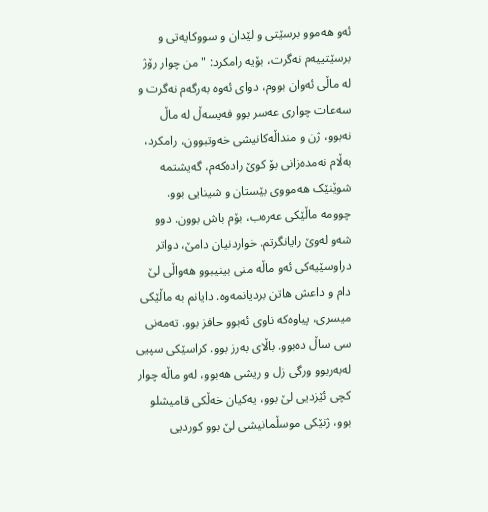ئەو هەموو برسێتی و لێدان و سووکایەتی و برسێتییەم نەگرت، بۆیە رامکرد: "من چوار رۆژ لە ماڵی ئەوان بووم، دوای ئەوە بەرگەم نەگرت و سەعات چواری عەسر بوو فەیسەڵ لە ماڵ نەبوو، ژن و منداڵەکانیشی خەوتبوون، رامکرد، بەڵام نەمدەزانی بۆ کوێ رادەکەم، گەیشتمە شوێنێک هەمووی بێستان و شینایی بوو. چوومە ماڵێکی عەرەب، بۆم باش بوون. دوو شەو لەوێ رایانگرتم. خواردنیان دامێ، دواتر دراوسێیەکی ئەو ماڵە منی بینیبوو هەواڵی لێ دام و داعش هاتن بردیانمەوە. دایانم بە ماڵێکی میسری، پیاوەکە ناوی ئەبوو حافز بوو. تەمەنی سی ساڵ دەبوو. باڵای بەرز بوو. کراسێکی سپیی لەبەربوو ورگی زل و ریشی هەبوو، لەو ماڵە چوار کچی ئێزدیی لێ بوو، یەکیان خەڵکی قامیشلو بوو، ژنێکی موسڵمانیشی لێ بوو کوردیی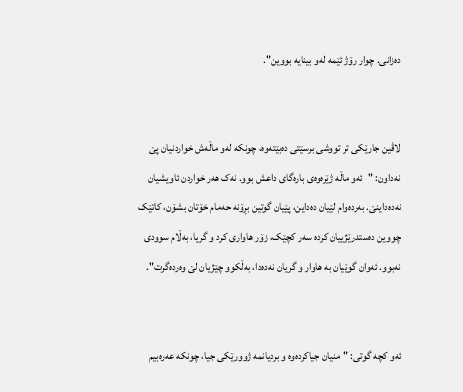دەزانی. چوار رۆژ ئێمە لەو بینایە بووین".


لاڤین جارێکی تر تووشی برسێتی دەبێتەوە، چونکە لەو ماڵەش خواردنیان پێ نەداون: "ئەو ماڵە ژێرەوەی بارەگای داعش بوو. نەک هەر خواردن ئاویشیان نەدەداینێ. بەردەوام لێیان دەداین، پێیان گوتین بڕۆنە حەمام خۆتان بشۆن، کاتێک چووین دەستدرێژییان کردە سەر کچێک، زۆر هاواری کرد و گریا، بەڵام سوودی نەبوو. ئەوان گوێیان بە هاوار و گریان نەدەدا، بەڵکوو چێژیان لێ وەردەگرت".


ئەو کچە گوتی: "منیان جیاکردەوە و بردیانمە ژوورێکی جیا، چونکە عەرەبیم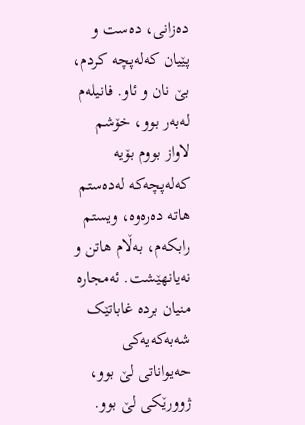دەزانی، دەست و پێیان کەلەپچە کردم، بێ نان و ئاو. فانیلەم لەبەر بوو، خۆشم لاواز بووم بۆیە کەلەپچەکە لەدەستم هاتە دەرەوە، ویستم رابکەم، بەڵام هاتن و نەیانهێشت. ئەمجارە منیان بردە غاباتێک شەبەکەیەکی حەیواناتی لێ بوو، ژوورێکی لێ بوو.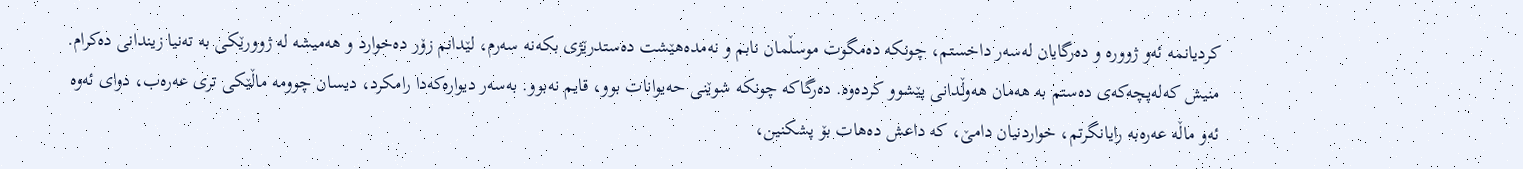کردیانمە ئەو ژوورە و دەرگایان لەسەر داخستم، چونکە دەمگوت موسڵمان نابم و نەمدەهێشت دەستدرێژی بکەنە سەرم، لێدانم زۆر دەخوارد و هەمیشە لە ژوورێکی بە تەنیا زیندانی دەکرام. منیش کەلەپچەکەی دەستم بە هەمان هەوڵدانی پێشوو کردەوە. دەرگاکە چونکە شوێنی حەیوانات بوو، قایم نەبوو. بەسەر دیوارەکەدا رامکرد، دیسان چوومە ماڵێکی تری عەرەب، دوای ئەوە ئەو ماڵە عەرەبە رایانگرتم، خواردنیان دامێ، کە داعش دەهات بۆ پشکنین،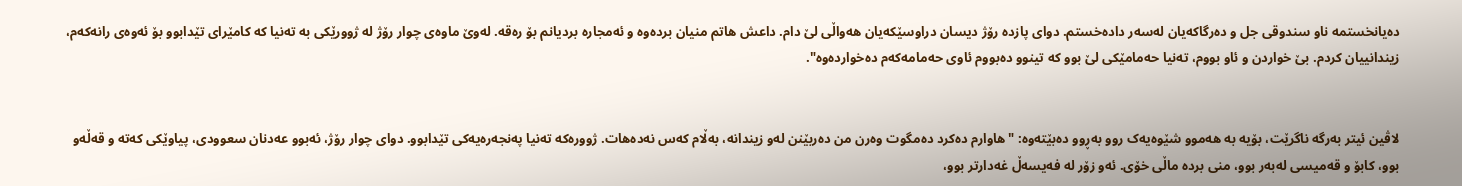دەیانخستمە ناو سندوقی جل و دەرگاکەیان لەسەر دادەخستم. دوای پازدە رۆژ دیسان دراوسێکەیان هەواڵی لێ دام. داعش هاتم منیان بردەوە و ئەمجارە بردیانم بۆ رەقە. لەوێ ماوەی چوار رۆژ لە ژوورێکی بە تەنیا کە کامێرای تێدابوو بۆ ئەوەی رانەکەم، زیندانییان کردم. بێ خواردن و ئاو بووم، تەنیا حەمامێکی لێ بوو کە تینوو دەبووم ئاوی حەمامەکەم دەخواردەوە".


لاڤین ئیتر بەرگە ناگرێت، بۆیە بە هەموو شێوەیەک روو بەڕوو دەبێتەوە: "هاوارم دەکرد دەمگوت وەرن من دەربێنن لەو زیندانە، بەڵام کەس نەدەهات. ژوورەکە تەنیا پەنجەرەیەکی تێدابوو. دوای چوار رۆژ، ئەبوو عەدنان سعوودی، پیاوێکی کەتە و قەڵەو بوو، کابۆ و قەمیسی لەبەر بوو، منی بردە ماڵی خۆی. ئەو زۆر لە فەیسەڵ غەدارتر بوو،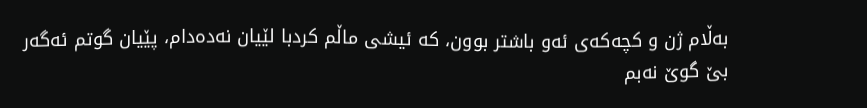بەڵام ژن و کچەکەی ئەو باشتر بوون، کە ئیشی ماڵم کردبا لێیان نەدەدام، پێیان گوتم ئەگەر بێ گوێ نەبم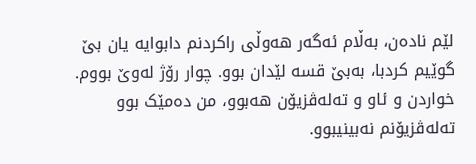لێم نادەن، بەڵام ئەگەر هەوڵی راکردنم دابوایە یان بێ گوێیم کردبا، بەبێ قسە لێدان بوو. چوار رۆژ لەوێ بووم. خواردن و ئاو و تەلەڤزیۆن هەبوو، من دەمێک بوو تەلەڤزیۆنم نەبینیبوو.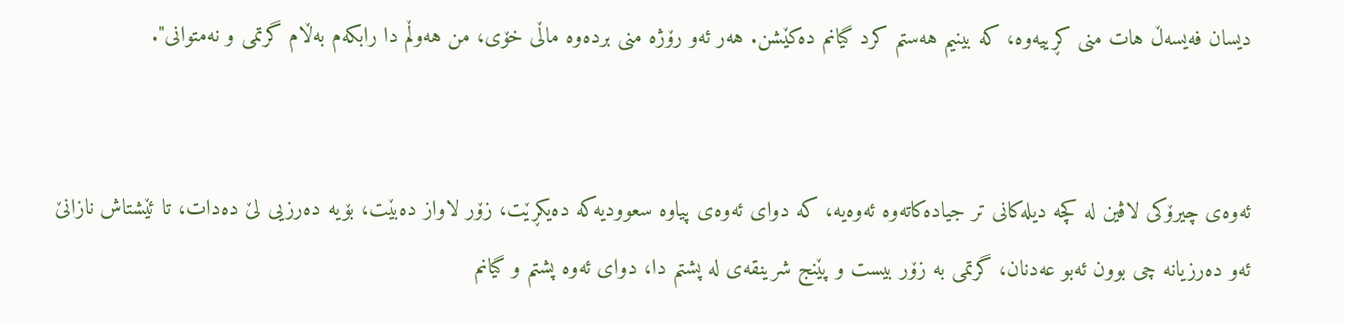دیسان فەیسەڵ هات منی کڕییەوە، کە بینیم هەستم کرد گیانم دەکێشن. هەر ئەو رۆژە منی بردەوە ماڵی خۆی، من هەوڵم دا رابکەم بەڵام گرتمی و نەمتوانی".


ئەوەی چیرۆکی لاڤین لە کچە دیلەکانی تر جیادەکاتەوە ئەوەیە، کە دوای ئەوەی پیاوە سعوودیەکە دەیکڕێت، زۆر لاواز دەبێت، بۆیە دەرزیی لێ دەدات، تا ئێشتاش نازانێ ئەو دەرزیانە چی بوون ئەبو عەدنان، گرتمی بە زۆر بیست و پێنج شرینقەی لە پشتم دا، دوای ئەوە پشتم و گیانم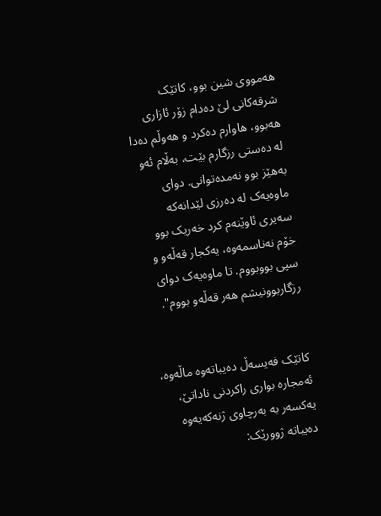هەمووی شین بوو، کاتێک شرقەکانی لێ دەدام زۆر ئازاری هەبوو، هاوارم دەکرد و هەوڵم دەدا لە دەستی رزگارم بێت، بەڵام ئەو بەهێز بوو نەمدەتوانی. دوای ماوەیەک لە دەرزی لێدانەکە سەیری ئاوێنەم کرد خەریک بوو خۆم نەناسمەوە، یەکجار قەڵەو و سپی بووبووم. تا ماوەیەک دوای رزگاربوونیشم هەر قەڵەو بووم".


کاتێک فەیسەڵ دەیباتەوە ماڵەوە، ئەمجارە بواری راکردنی ناداتێ، یەکسەر بە بەرچاوی ژنەکەیەوە دەیباتە ژوورێک: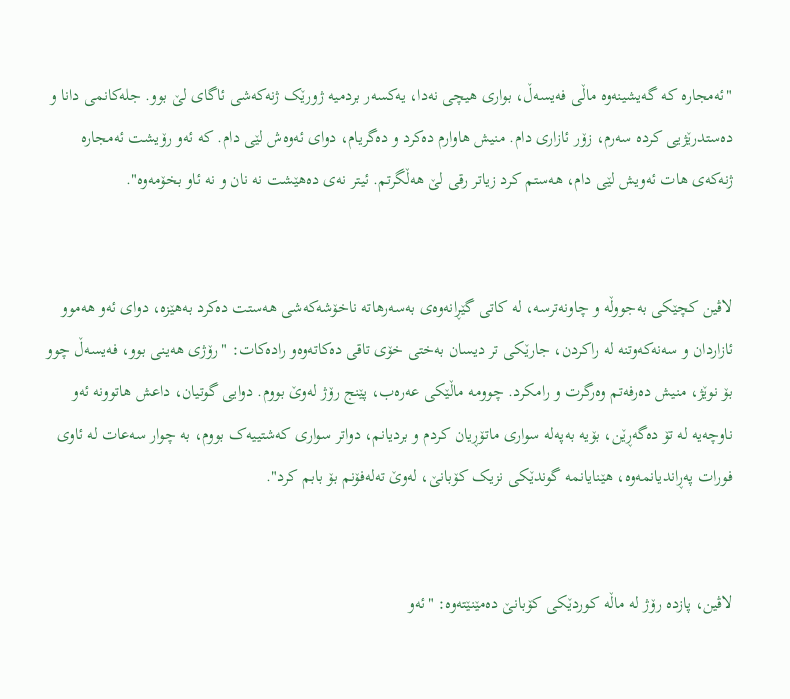"ئەمجارە کە گەیشینەوە ماڵی فەیسەڵ، بواری هیچی نەدا، یەکسەر بردمیە ژورێک ژنەکەشی ئاگای لێ بوو. جلەکانمی دانا و دەستدرێژیی کردە سەرم، زۆر ئازاری دام. منیش هاوارم دەکرد و دەگریام، دوای ئەوەش لێی دام. کە ئەو رۆیشت ئەمجارە ژنەکەی هات ئەویش لێی دام، هەستم کرد زیاتر رقی لێ هەڵگرتم. ئیتر نەی دەهێشت نە نان و نە ئاو بخۆمەوە".


لاڤین کچێکی بەجووڵە و چاونەترسە، لە کاتی گێڕانەوەی بەسەرهاتە ناخۆشەکەشی هەستت دەکرد بەهێزە، دوای ئەو هەموو ئازاردان و سەنەکەوتنە لە راکردن، جارێکی تر دیسان بەختی خۆی تاقی دەکاتەوەو رادەکات: "رۆژی هەینی بوو، فەیسەڵ چوو بۆ نوێژ، منیش دەرفەتم وەرگرت و رامکرد. چوومە ماڵێکی عەرەب، پێنج رۆژ لەوێ بووم. دوایی گوتیان، داعش هاتوونە ئەو ناوچەیە لە تۆ دەگەڕێن، بۆیە بەپەلە سواری ماتۆڕیان کردم و بردیانم، دواتر سواری کەشتییەک بووم، بە چوار سەعات لە ئاوی فورات پەڕاندیانمەوە، هێنایانمە گوندێکی نزیک کۆبانێ، لەوێ تەلەفۆنم بۆ بابم کرد".


لاڤین، پازدە رۆژ لە ماڵە کوردێکی کۆبانێ دەمێنێتەوە: "ئەو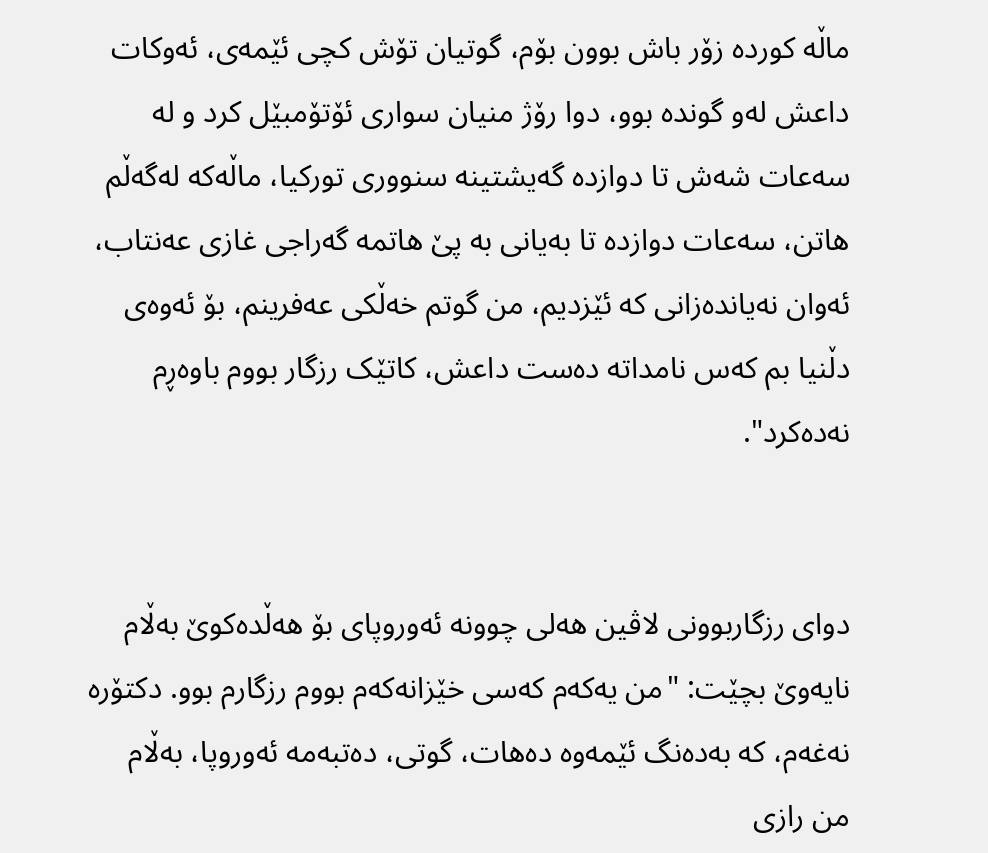ماڵە کوردە زۆر باش بوون بۆم، گوتیان تۆش کچی ئێمەی، ئەوکات داعش لەو گوندە بوو، دوا رۆژ منیان سواری ئۆتۆمبێل کرد و لە سەعات شەش تا دوازدە گەیشتینە سنووری تورکیا، ماڵەکە لەگەڵم هاتن، سەعات دوازدە تا بەیانی بە پێ هاتمە گەراجی غازی عەنتاب، ئەوان نەیاندەزانی کە ئێزدیم، من گوتم خەڵکی عەفرینم، بۆ ئەوەی دڵنیا بم کەس نامداتە دەست داعش، کاتێک رزگار بووم باوەڕم نەدەکرد".


دوای رزگاربوونی لاڤین هەلی چوونە ئەوروپای بۆ هەڵدەکوێ بەڵام نایەوێ بچێت: "من یەکەم کەسی خێزانەکەم بووم رزگارم بوو. دکتۆرە نەغەم، کە بەدەنگ ئێمەوە دەهات، گوتی، دەتبەمە ئەوروپا، بەڵام من رازی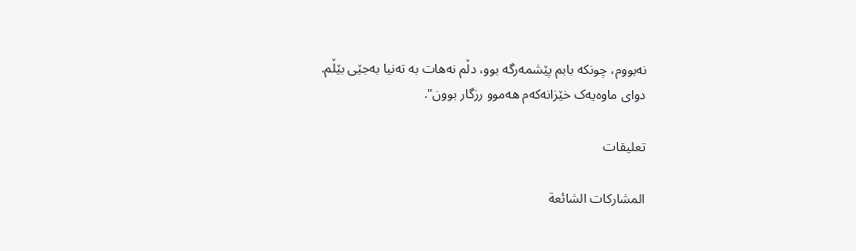نەبووم، چونکە بابم پێشمەرگە بوو، دڵم نەهات بە تەنیا بەجێی بێڵم. دوای ماوەیەک خێزانەکەم هەموو رزگار بوون".

تعليقات

المشاركات الشائعة